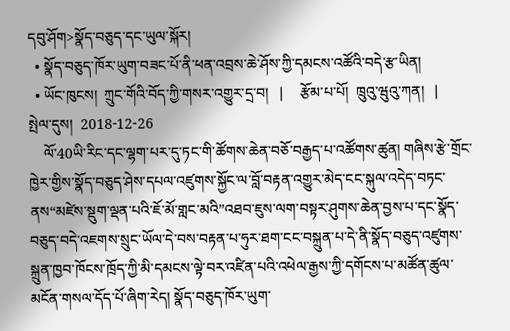དབུ་ཤོག>སྣོད་བཅུད་དང་ཡུལ་སྐོར།
  • སྣོད་བཅུད་ཁོར་ཡུག་བཟང་པོ་ནི་ཕན་འབྲས་ཆེ་ཤོས་ཀྱི་དམངས་འཚོའི་བདེ་རྩ་ཡིན།
  • ཡོང་ཁུངས།  ཀྲུང་གོའི་བོད་ཀྱི་གསར་འགྱུར་དྲ་བ།   |     རྩོམ་པ་པོ།  ཁྲུའུ་ཝུའུ་ཀན།   |     སྤེལ་དུས།  2018-12-26
    ལོ་40ཡི་རིང་དང་ལྷག་པར་དུ་ཏང་གི་ཚོགས་ཆེན་བཅོ་བརྒྱད་པ་འཚོགས་ཚུན། གཞིས་རྩེ་གྲོང་ཁྱེར་གྱིས་སྣོད་བཅུད་ཤེས་དཔལ་འཛུགས་སྐྱོང་ལ་བློ་བརྟན་འགྱུར་མེད་ངང་སྐུལ་འདེད་བཏང་ནས“མཛེས་སྡུག་ལྡན་པའི་ཇོ་མོ་གླང་མའི”འཐབ་ཇུས་ལག་བསྟར་ཤུགས་ཆེན་བྱས་པ་དང་སྣོད་བཅུད་བདེ་འཇགས་སྲུང་ཡོལ་དེ་བས་བརྟན་པ་ཧུར་ཐག་ངང་བསྐྲུན་པ་དེ་ནི་སྣོད་བཅུད་འཛུགས་སྐྲུན་ཁྱབ་ཁོངས་ཁྲོད་ཀྱི་མི་དམངས་ལྟེ་བར་འཛིན་པའི་འཕེལ་རྒྱས་ཀྱི་དགོངས་པ་མཚོན་ཚུལ་མངོན་གསལ་དོད་པོ་ཞིག་རེད། སྣོད་བཅུད་ཁོར་ཡུག་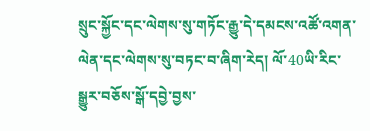སྲུང་སྐྱོང་དང་ལེགས་སུ་གཏོང་རྒྱུ་དེ་དམངས་འཚོ་འགན་ལེན་དང་ལེགས་སུ་བཏང་བ་ཞིག་རེད། ལོ་40ཡི་རིང་སྒྱུར་བཅོས་སྒོ་དབྱེ་བྱས་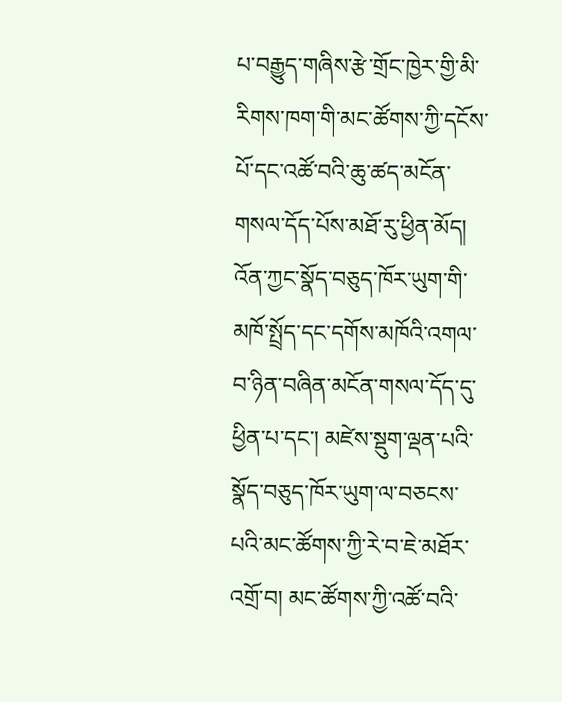པ་བརྒྱུད་གཞིས་རྩེ་གྲོང་ཁྱེར་གྱི་མི་རིགས་ཁག་གི་མང་ཚོགས་ཀྱི་དངོས་པོ་དང་འཚོ་བའི་ཆུ་ཚད་མངོན་གསལ་དོད་པོས་མཐོ་རུ་ཕྱིན་མོད། འོན་ཀྱང་སྣོད་བཅུད་ཁོར་ཡུག་གི་མཁོ་སྤྲོད་དང་དགོས་མཁོའི་འགལ་བ་ཉིན་བཞིན་མངོན་གསལ་དོད་དུ་ཕྱིན་པ་དང་། མཛེས་སྡུག་ལྡན་པའི་སྣོད་བཅུད་ཁོར་ཡུག་ལ་བཅངས་པའི་མང་ཚོགས་ཀྱི་རེ་བ་ཇེ་མཐོར་འགྲོ་བ། མང་ཚོགས་ཀྱི་འཚོ་བའི་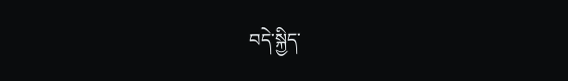བདེ་སྐྱིད་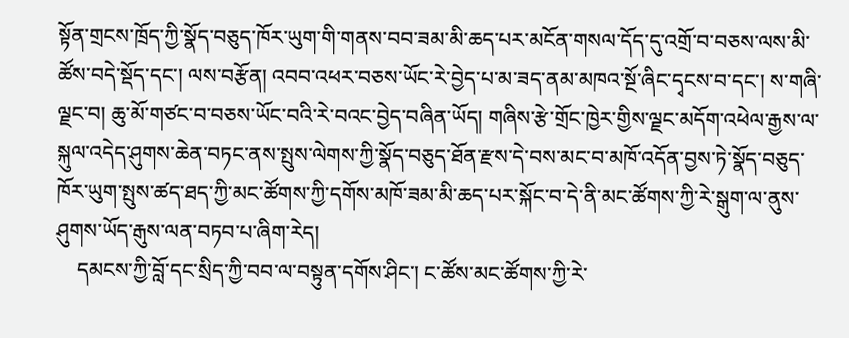སྟོན་གྲངས་ཁྲོད་ཀྱི་སྣོད་བཅུད་ཁོར་ཡུག་གི་གནས་བབ་ཟམ་མི་ཆད་པར་མངོན་གསལ་དོད་དུ་འགྲོ་བ་བཅས་ལས་མི་ཚོས་བདེ་སྡོད་དང་། ལས་བརྩོན། འབབ་འཕར་བཅས་ཡོང་རེ་བྱེད་པ་མ་ཟད་ནམ་མཁའ་སྔོ་ཞིང་དྭངས་བ་དང་། ས་གཞི་ལྗང་བ། ཆུ་མོ་གཙང་བ་བཅས་ཡོང་བའི་རེ་བའང་བྱེད་བཞིན་ཡོད། གཞིས་རྩེ་གྲོང་ཁྱེར་གྱིས་ལྗང་མདོག་འཕེལ་རྒྱས་ལ་སྐུལ་འདེད་ཤུགས་ཆེན་བཏང་ནས་སྤུས་ལེགས་ཀྱི་སྣོད་བཅུད་ཐོན་རྫས་དེ་བས་མང་བ་མཁོ་འདོན་བྱས་ཏེ་སྣོད་བཅུད་ཁོར་ཡུག་སྤུས་ཚད་ཐད་ཀྱི་མང་ཚོགས་ཀྱི་དགོས་མཁོ་ཟམ་མི་ཆད་པར་སྐོང་བ་དེ་ནི་མང་ཚོགས་ཀྱི་རེ་སྒུག་ལ་ནུས་ཤུགས་ཡོད་རྒུས་ལན་བཏབ་པ་ཞིག་རེད།
    དམངས་ཀྱི་བློ་དང་སྲིད་ཀྱི་བབ་ལ་བསྟུན་དགོས་ཤིང་། ང་ཚོས་མང་ཚོགས་ཀྱི་རེ་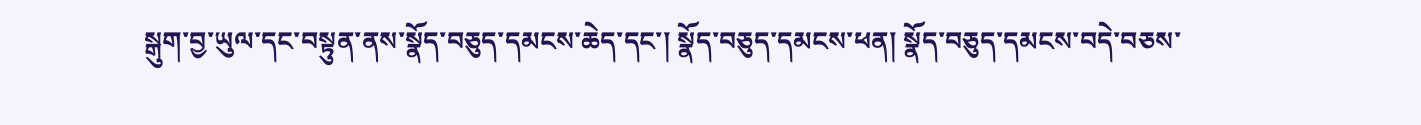སྒུག་བྱ་ཡུལ་དང་བསྟུན་ནས་སྣོད་བཅུད་དམངས་ཆེད་དང་། སྣོད་བཅུད་དམངས་ཕན། སྣོད་བཅུད་དམངས་བདེ་བཅས་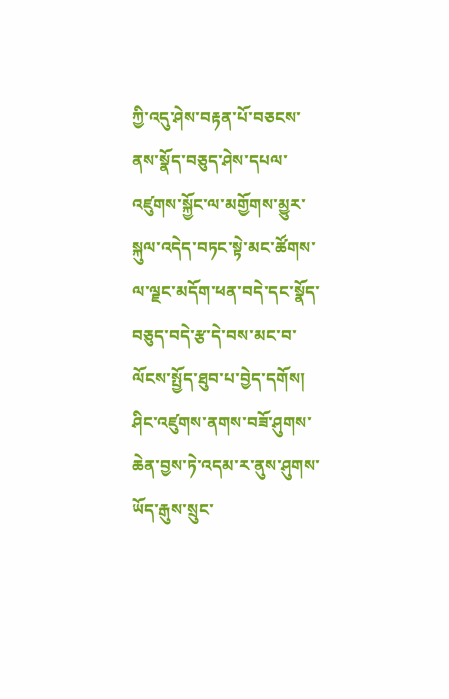ཀྱི་འདུ་ཤེས་བརྟན་པོ་བཅངས་ནས་སྣོད་བཅུད་ཤེས་དཔལ་འཛུགས་སྐྱོང་ལ་མགྱོགས་མྱུར་སྐུལ་འདེད་བཏང་སྟེ་མང་ཚོགས་ལ་ལྗང་མདོག་ཕན་བདེ་དང་སྣོད་བཅུད་བདེ་རྩ་དེ་བས་མང་བ་ལོངས་སྤྱོད་ཐུབ་པ་བྱེད་དགོས། ཤིང་འཛུགས་ནགས་བཟོ་ཤུགས་ཆེན་བྱས་ཏེ་འདམ་ར་ནུས་ཤུགས་ཡོད་རྒུས་སྲུང་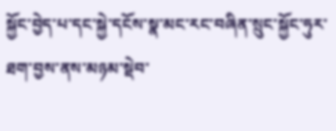སྐྱོང་བྱེད་པ་དང་སྐྱེ་དངོས་སྣ་མང་རང་བཞིན་སྲུང་སྐྱོང་ཧུར་ཐག་བྱས་ནས་མཉམ་སྡེབ་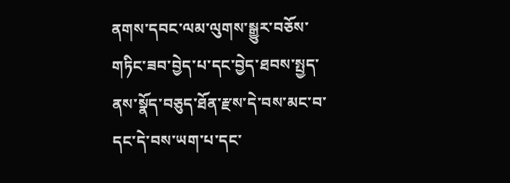ནགས་དབང་ལམ་ལུགས་སྒྱུར་བཅོས་གཏིང་ཟབ་བྱེད་པ་དང་བྱེད་ཐབས་སྤྱད་ནས་སྣོད་བཅུད་ཐོན་རྫས་དེ་བས་མང་བ་དང་དེ་བས་ཡག་པ་དང་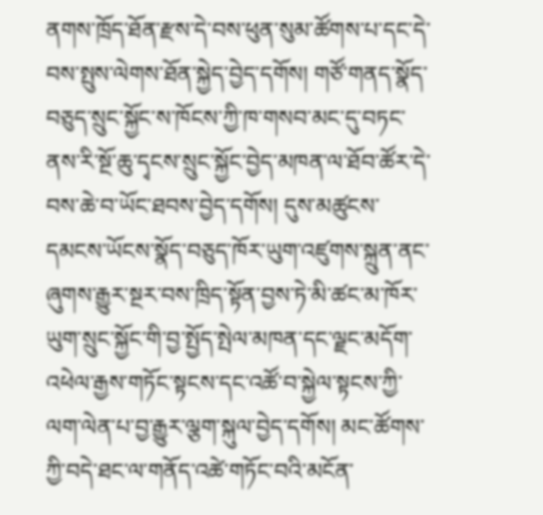ནགས་ཁྲོད་ཐོན་རྫས་དེ་བས་ཕུན་སུམ་ཚོགས་པ་དང་དེ་བས་སྤུས་ལེགས་ཐོན་སྐྱེད་བྱེད་དགོས། གཙོ་གནད་སྣོད་བཅུད་སྲུང་སྐྱོང་ས་ཁོངས་ཀྱི་ཁ་གསབ་མང་དུ་བཏང་ནས་རི་སྔོ་ཆུ་དྭངས་སྲུང་སྐྱོང་བྱེད་མཁན་ལ་ཐོབ་ཚོར་དེ་བས་ཆེ་བ་ཡོང་ཐབས་བྱེད་དགོས། དུས་མཚུངས་དམངས་ཡོངས་སྣོད་བཅུད་ཁོར་ཡུག་འཛུགས་སྐྲུན་ནང་ཞུགས་རྒྱུར་སྔར་བས་ཁྲིད་སྟོན་བྱས་ཏེ་མི་ཚང་མ་ཁོར་ཡུག་སྲུང་སྐྱོང་གི་བྱ་སྤྱོད་སྤེལ་མཁན་དང་ལྗང་མདོག་འཕེལ་རྒྱས་གཏོང་སྟངས་དང་འཚོ་བ་སྐྱེལ་སྟངས་ཀྱི་ལག་ལེན་པ་བྱ་རྒྱུར་ལྕག་སྐུལ་བྱེད་དགོས། མང་ཚོགས་ཀྱི་བདེ་ཐང་ལ་གནོད་འཚེ་གཏོང་བའི་མངོན་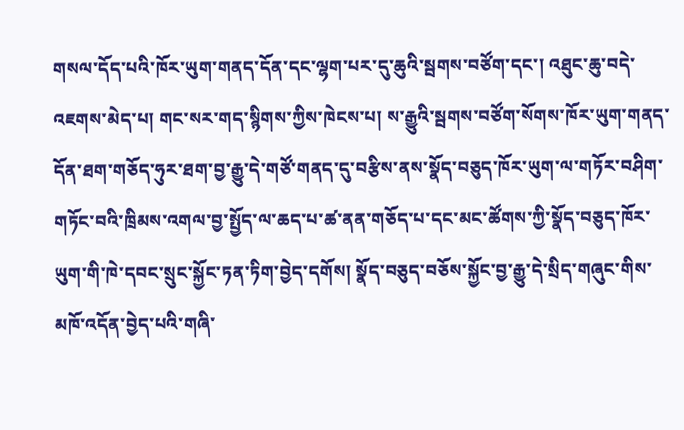གསལ་དོད་པའི་ཁོར་ཡུག་གནད་དོན་དང་ལྷག་པར་དུ་ཆུའི་སྦགས་བཙོག་དང་། འཐུང་ཆུ་བདེ་འཇགས་མེད་པ། གང་སར་གད་སྙིགས་ཀྱིས་ཁེངས་པ། ས་རྒྱུའི་སྦགས་བཙོག་སོགས་ཁོར་ཡུག་གནད་དོན་ཐག་གཅོད་ཧུར་ཐག་བྱ་རྒྱུ་དེ་གཙོ་གནད་དུ་བརྩིས་ནས་སྣོད་བཅུད་ཁོར་ཡུག་ལ་གཏོར་བཤིག་གཏོང་བའི་ཁྲིམས་འགལ་བྱ་སྤྱོད་ལ་ཆད་པ་ཚ་ནན་གཅོད་པ་དང་མང་ཚོགས་ཀྱི་སྣོད་བཅུད་ཁོར་ཡུག་གི་ཁེ་དབང་སྲུང་སྐྱོང་ཏན་ཏིག་བྱེད་དགོས། སྣོད་བཅུད་བཅོས་སྐྱོང་བྱ་རྒྱུ་དེ་སྲིད་གཞུང་གིས་མཁོ་འདོན་བྱེད་པའི་གཞི་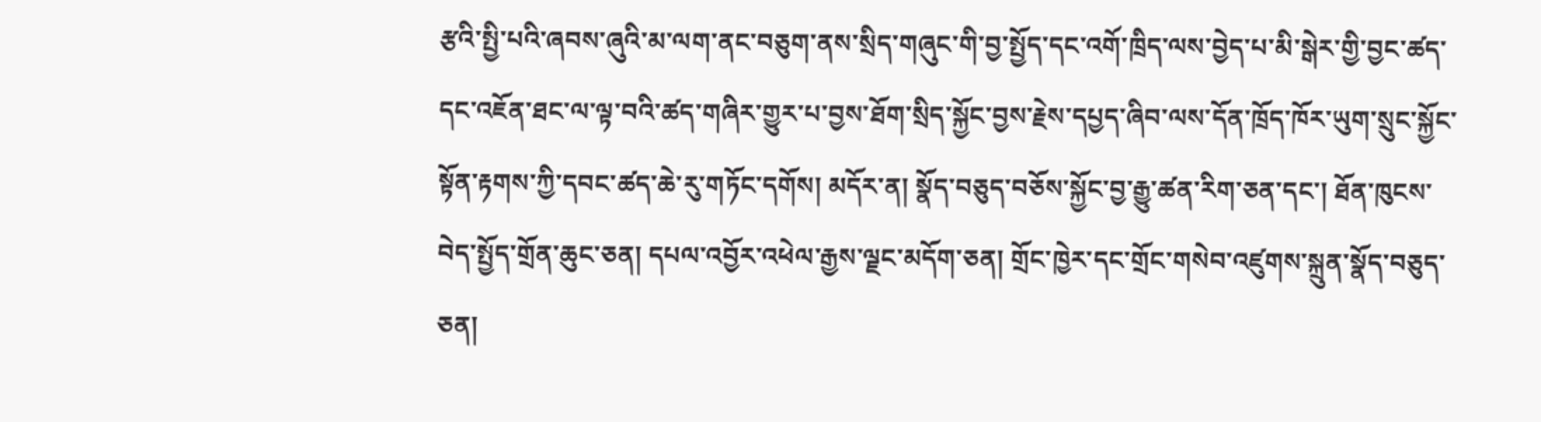རྩའི་སྤྱི་པའི་ཞབས་ཞུའི་མ་ལག་ནང་བཅུག་ནས་སྲིད་གཞུང་གི་བྱ་སྤྱོད་དང་འགོ་ཁྲིད་ལས་བྱེད་པ་མི་སྒེར་གྱི་བྱང་ཚད་དང་འཇོན་ཐང་ལ་ལྟ་བའི་ཚད་གཞིར་གྱུར་པ་བྱས་ཐོག་སྲིད་སྐྱོང་བྱས་རྗེས་དཔྱད་ཞིབ་ལས་དོན་ཁྲོད་ཁོར་ཡུག་སྲུང་སྐྱོང་སྟོན་རྟགས་ཀྱི་དབང་ཚད་ཆེ་རུ་གཏོང་དགོས། མདོར་ན། སྣོད་བཅུད་བཅོས་སྐྱོང་བྱ་རྒྱུ་ཚན་རིག་ཅན་དང་། ཐོན་ཁུངས་བེད་སྤྱོད་གྲོན་ཆུང་ཅན། དཔལ་འབྱོར་འཕེལ་རྒྱས་ལྗང་མདོག་ཅན། གྲོང་ཁྱེར་དང་གྲོང་གསེབ་འཛུགས་སྐྲུན་སྣོད་བཅུད་ཅན།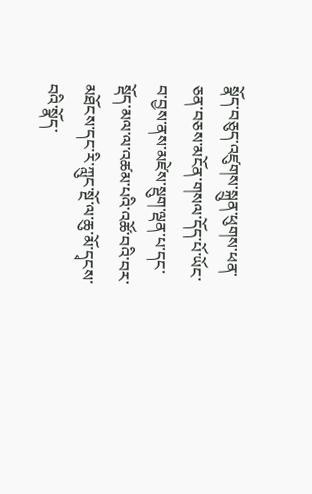སྣོད་བཅུད་འཛུགས་སྐྲུན་ཕུགས་ཕན་ཅན་བཅས་མངོན་གསལ་དོད་པོ་ཡོང་བ་བྱས་ནས་མཛེས་སྡུག་ལྡན་པ་དང་སྡོད་མལ་ལ་འཚམ་པའི་འཚོ་བའི་བར་མཐོངས་དང་རི་ཀླུང་སྔོ་ལ་ཆུ་མོ་དྭངས་བའི་སྣོད་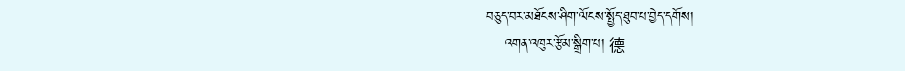བཅུད་བར་མཐོངས་ཤིག་ལོངས་སྤྱོད་ཐུབ་པ་བྱེད་དགོས།
    འགན་འཁུར་རྩོམ་སྒྲིག་པ། 德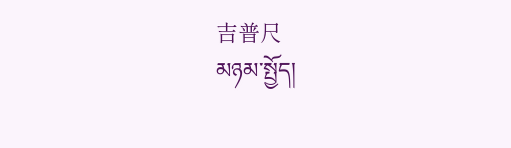吉普尺
མཉམ་སྤྱོད།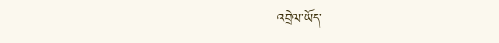འབྲེལ་ཡོད་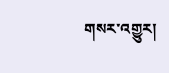གསར་འགྱུར།